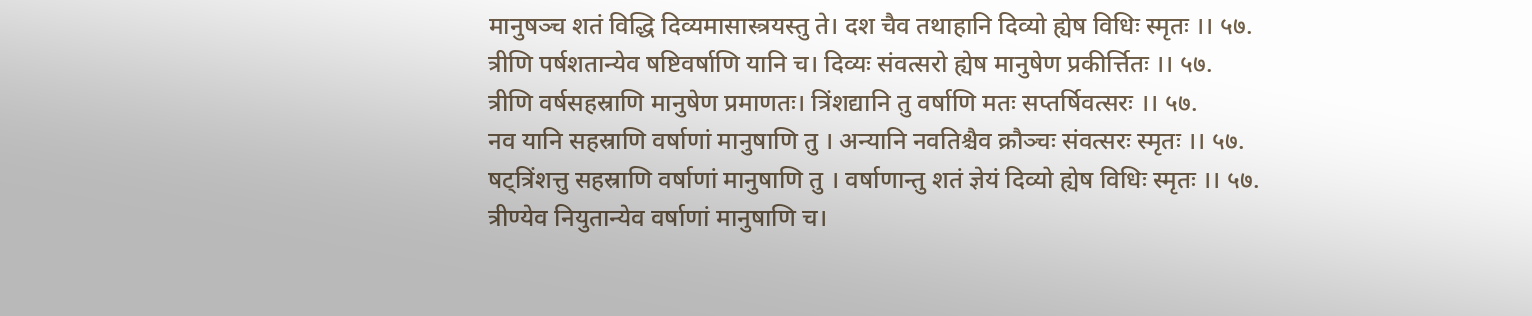मानुषञ्च शतं विद्धि दिव्यमासास्त्रयस्तु ते। दश चैव तथाहानि दिव्यो ह्येष विधिः स्मृतः ।। ५७.
त्रीणि पर्षशतान्येव षष्टिवर्षाणि यानि च। दिव्यः संवत्सरो ह्येष मानुषेण प्रकीर्त्तितः ।। ५७.
त्रीणि वर्षसहस्राणि मानुषेण प्रमाणतः। त्रिंशद्यानि तु वर्षाणि मतः सप्तर्षिवत्सरः ।। ५७.
नव यानि सहस्राणि वर्षाणां मानुषाणि तु । अन्यानि नवतिश्चैव क्रौञ्चः संवत्सरः स्मृतः ।। ५७.
षट्त्रिंशत्तु सहस्राणि वर्षाणां मानुषाणि तु । वर्षाणान्तु शतं ज्ञेयं दिव्यो ह्येष विधिः स्मृतः ।। ५७.
त्रीण्येव नियुतान्येव वर्षाणां मानुषाणि च।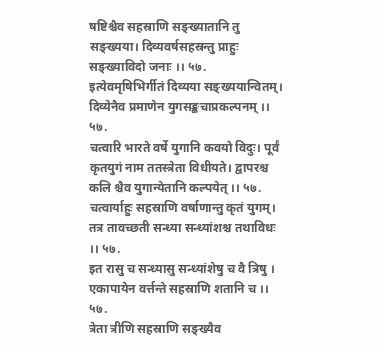षष्टिश्चैव सहस्राणि सङ्ख्यातानि तु सङ्ख्यया। दिव्यवर्षसहस्रन्तु प्राहुः सङ्ख्याविदो जनाः ।। ५७.
इत्येवमृषिभिर्गीतं दिव्यया सङ्ख्ययान्वितम्। दिव्येनैव प्रमाणेन युगसङ्कचाप्रकल्पनम् ।। ५७.
चत्वारि भारते वर्षे युगानि कवयो विदुः। पूर्वं कृतयुगं नाम ततस्त्रेता विधीयते। द्वापरश्च कलि श्चैव युगान्येतानि कल्पयेत् ।। ५७.
चत्वार्याहुः सहस्राणि वर्षाणान्तु कृतं युगम्। तत्र तावच्छती सन्ध्या सन्ध्यांशश्च तथाविधः ।। ५७.
इत रासु च सन्ध्यासु सन्ध्यांशेषु च वै त्रिषु । एकापायेन वर्त्तन्ते सहस्राणि शतानि च ।। ५७.
त्रेता त्रीणि सहस्राणि सङ्ख्यैव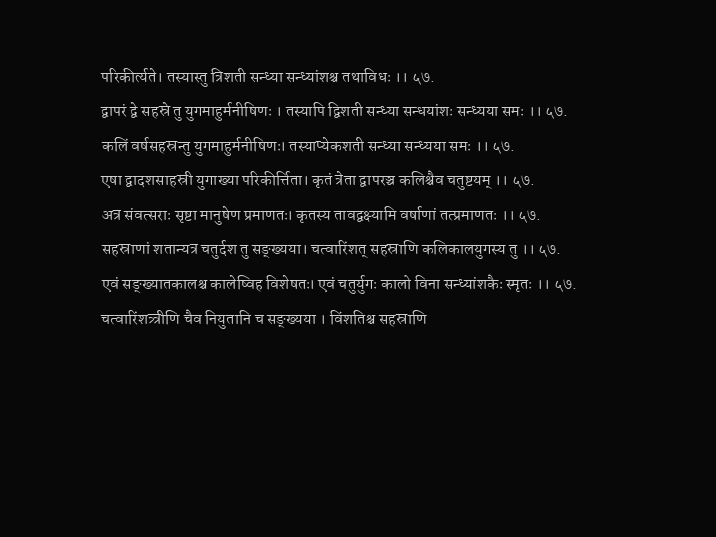परिकीर्त्यते। तस्यास्तु त्रिशती सन्ध्या सन्ध्यांशश्च तथाविधः ।। ५७.
द्वापरं द्वे सहस्रे तु युगमाहुर्मनीषिणः । तस्यापि द्विशती सन्ध्या सन्धयांशः सन्ध्यया समः ।। ५७.
कलिं वर्षसहस्रन्तु युगमाहुर्मनीषिणः। तस्याप्येकशती सन्ध्या सन्ध्यया समः ।। ५७.
एषा द्वादशसाहस्री युगाख्या परिकीर्त्तिता। कृतं त्रेता द्वापरञ्च कलिश्चैव चतुष्टयम् ।। ५७.
अत्र संवत्सराः सृष्टा मानुषेण प्रमाणतः। कृतस्य तावद्वक्ष्यामि वर्षाणां तत्प्रमाणतः ।। ५७.
सहस्राणां शतान्यत्र चतुर्दश तु सङ्ख्यया। चत्वारिंशत् सहस्राणि कलिकालयुगस्य तु ।। ५७.
एवं सङ्ख्यातकालश्च कालेष्विह विशेषतः। एवं चतुर्युगः कालो विना सन्ध्यांशकैः स्मृतः ।। ५७.
चत्वारिंशत्र्त्रीणि चैव नियुतानि च सङ्ख्यया । विंशतिश्च सहस्राणि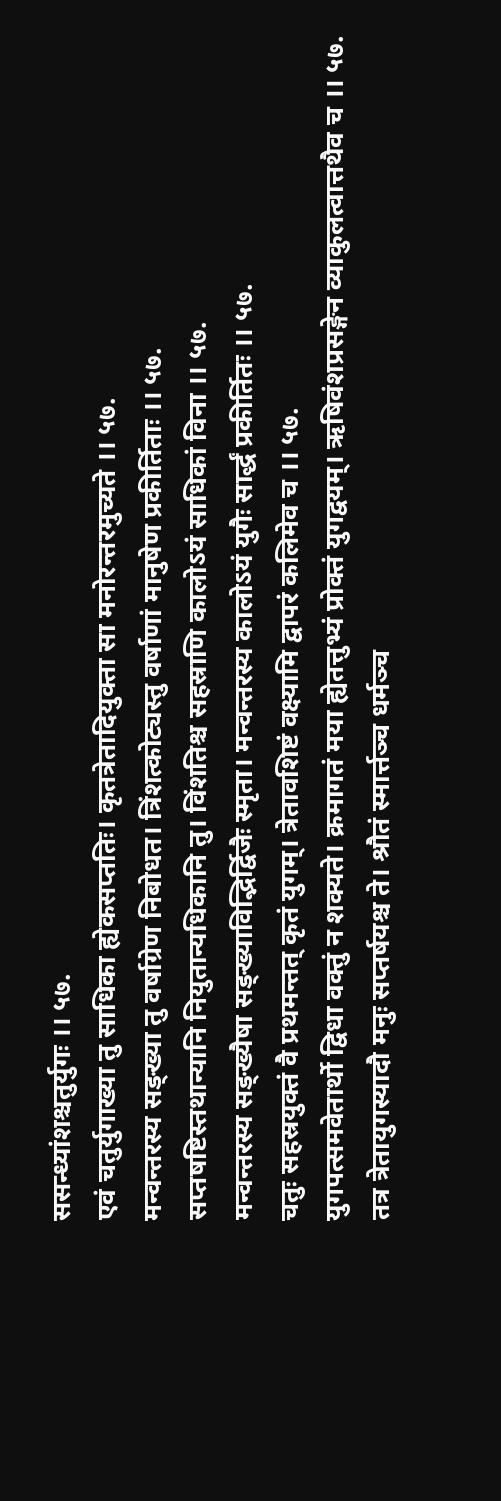ससन्ध्यांशश्चतुर्युगः ।। ५७.
एवं चतुर्युगाख्या तु साधिका ह्येकसप्ततिः। कृतत्रेतादियुक्ता सा मनोरन्तरमुच्यते ।। ५७.
मन्वन्तरस्य सङ्ख्या तु वर्षाग्रेण निबोधत। त्रिंशत्कोट्यस्तु वर्षाणां मानुषेण प्रकीर्तिताः ।। ५७.
सप्तषष्टिस्तथान्यानि नियुतान्यधिकानि तु। विंशतिश्च सहस्राणि कालोऽयं साधिकां विना ।। ५७.
मन्वन्तरस्य सङ्ख्यैषा सङ्ख्याविद्भिर्द्विजैः स्मृता। मन्वन्तरस्य कालोऽयं युगैः सार्द्धं प्रकीर्तितः ।। ५७.
चतुः सहस्रयुक्तं वै प्रथमन्तत् कृतं युगम्। त्रेतावशिष्टं वक्ष्यामि द्वापरं कलिमेव च ।। ५७.
युगपत्समवेतार्थो द्विधा वक्तुं न शक्यते। क्रमागतं मया ह्येतत्तुभ्यं प्रोक्तं युगद्वयम्। ऋषिवंशप्रसङ्गेन व्याकुलत्वात्तथैव च ।। ५७.
तत्र त्रेतायुगस्यादौ मनुः सप्तर्षयश्च ते। श्रौतं स्मार्त्तञ्च धर्मञ्च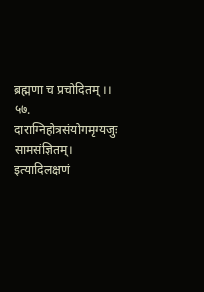ब्रह्मणा च प्रचोदितम् ।। ५७.
दाराग्निहोत्रसंयोगमृग्यजुः सामसंज्ञितम्। इत्यादिलक्षणं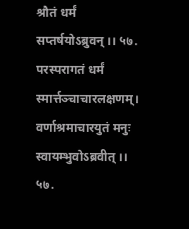श्रौतं धर्मं सप्तर्षयोऽब्रुवन् ।। ५७.
परस्परागतं धर्मं स्मार्त्तञ्चाचारलक्षणम्। वर्णाश्रमाचारयुतं मनुः स्वायम्भुवोऽब्रवीत् ।। ५७.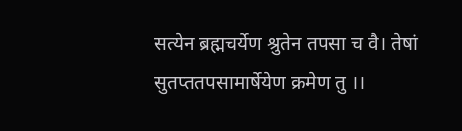सत्येन ब्रह्मचर्येण श्रुतेन तपसा च वै। तेषां सुतप्ततपसामार्षेयेण क्रमेण तु ।।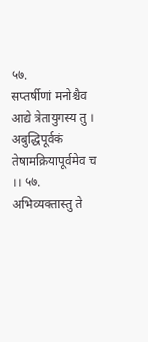५७.
सप्तर्षीणां मनोश्चैव आद्ये त्रेतायुगस्य तु । अबुद्धिपूर्वकं तेषामक्रियापूर्वमेव च ।। ५७.
अभिव्यक्तास्तु ते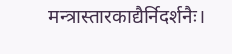मन्त्रास्तारकाद्यैर्निदर्शनैः।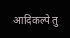आदिकल्पे तु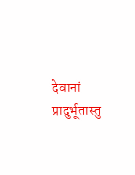देवानां प्रादुर्भूतास्तु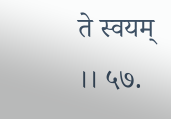ते स्वयम् ।। ५७.